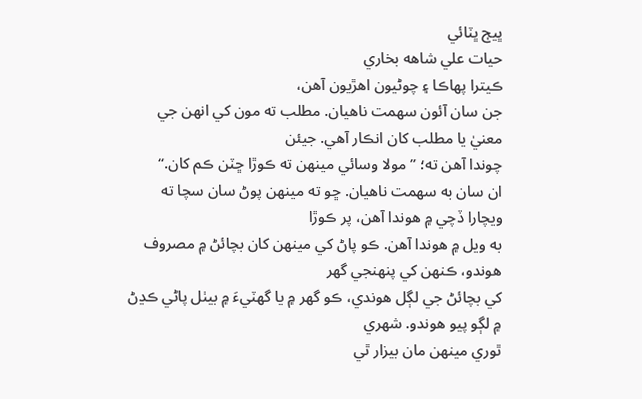ڀيڄ ڀٽائي
حيات علي شاهه بخاري
ڪيترا پهاڪا ۽ چوڻيون اهڙيون آهن،
جن سان آئون سهمت ناهيان. مطلب ته مون کي انهن جي معنيٰ يا مطلب کان انڪار آهي. جيئن
چوندا آهن ته؛ ”مولا وسائي مينهن ته ڪوڙا ڇٽن ڪم کان.“
ان سان به سهمت ناهيان. ڇو ته مينهن پوڻ سان سچا ته ويچارا ڏچي ۾ هوندا آهن، پر ڪوڙا
به ويل ۾ هوندا آهن. ڪو پاڻ کي مينهن کان بچائڻ ۾ مصروف هوندو، ڪنهن کي پنهنجي گهر
کي بچائڻ جي لڳل هوندي، ڪو گهر ۾ يا گهٽيءَ ۾ بيٺل پاڻي ڪڍڻ ۾ لڳو پيو هوندو. شهري
ٿوري مينهن مان بيزار ٿي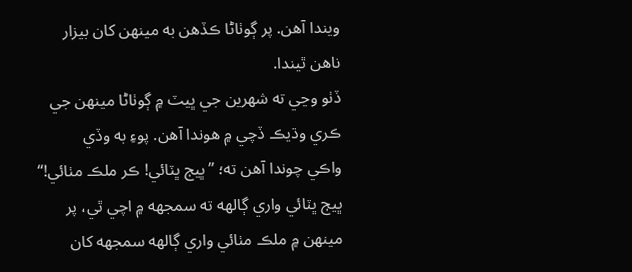ويندا آهن. پر ڳوٺاڻا ڪڏهن به مينهن کان بيزار ناهن ٿيندا.
ڏٺو وڃي ته شهرين جي ڀيٽ ۾ ڳوٺاڻا مينهن جي ڪري وڌيڪ ڏچي ۾ هوندا آهن. پوءِ به وڏي
واڪي چوندا آهن ته؛ ”ڀيڄ ڀٽائي! ڪر ملڪ مٺائي!“
ڀيڄ ڀٽائي واري ڳالهه ته سمجهه ۾ اچي ٿي، پر مينهن ۾ ملڪ مٺائي واري ڳالهه سمجهه کان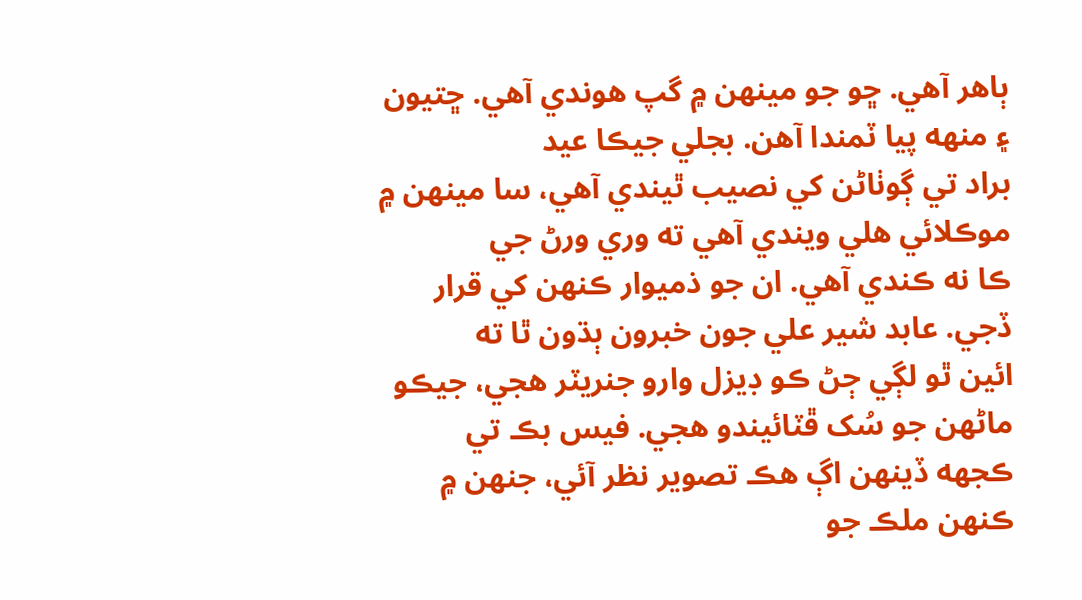ٻاهر آهي. ڇو جو مينهن ۾ گپ هوندي آهي. ڇتيون ۽ منهه پيا ٽمندا آهن. بجلي جيڪا عيد
براد تي ڳوٺاڻن کي نصيب ٿيندي آهي، سا مينهن ۾ موڪلائي هلي ويندي آهي ته وري ورڻ جي
ڪا نه ڪندي آهي. ان جو ذميوار ڪنهن کي قرار ڏجي. عابد شير علي جون خبرون ٻڌون ٿا ته
ائين ٿو لڳي ڄڻ ڪو ڊيزل وارو جنريٽر هجي، جيڪو ماڻهن جو سُک ڦٽائيندو هجي. فيس بڪ تي
ڪجهه ڏينهن اڳ هڪ تصوير نظر آئي، جنهن ۾ ڪنهن ملڪ جو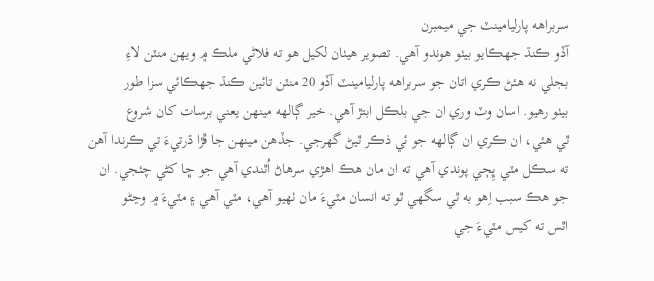سربراهه پارليامينٽ جي ميمبرن
آڏو ڪنڌ جهڪايو بيٺو هوندو آهي. تصوير هيٺان لکيل هو ته فلاڻي ملڪ ۾ ويهن منٽن لاءِ
بجلي نه هئڻ ڪري اتان جو سربراهه پارليامينٽ آڏو 20 منٽن تائين ڪنڌ جهڪائي سزا طور
بيٺو رهيو. اسان وٽ وري ان جي بلڪل ابتڙ آهي. خير ڳالهه مينهن يعني برسات کان شروع
ٿي هئي، ان ڪري ان ڳالهه جو ئي ذڪر ٿيڻ گهرجي. جڏهن مينهن جا ڦڙا ڌرتيءَ تي ڪرندا آهن
ته سڪل مٽي ڀِڄي پوندي آهي ته ان مان هڪ اهڙي سرهاڻ اُٿندي آهي جو ڇا کڻي چئجي. ان
جو هڪ سبب اِهو به ٿي سگهي ٿو ته انسان مٽيءَ مان ٺهيو آهي، مٽي آهي ۽ مٽيءَ ۾ وڃڻو
اٿس ته کيس مٽيءَ جي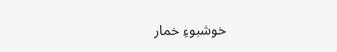خوشبوءِ خمار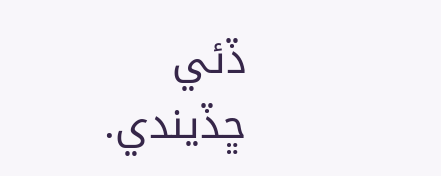ڏئي ڇڏيندي.